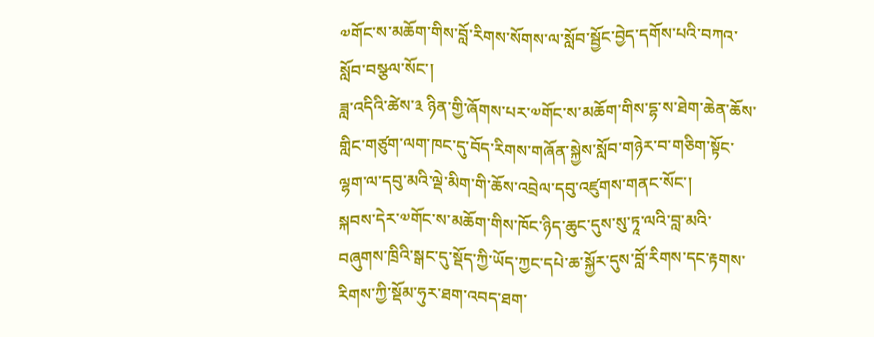༧གོང་ས་མཆོག་གིས་བློ་རིགས་སོགས་ལ་སློབ་སྦྱོང་བྱེད་དགོས་པའི་བཀའ་སློབ་བསྩལ་སོང་།
ཟླ་འདིའི་ཚེས་༣ ཉིན་གྱི་ཞོགས་པར་༧གོང་ས་མཆོག་གིས་དྷ་ས་ཐེག་ཆེན་ཆོས་གླིང་གཙུག་ལག་ཁང་དུ་བོད་རིགས་གཞོན་སྐྱེས་སློབ་གཉེར་བ་གཅིག་སྟོང་ལྷག་ལ་དབུ་མའི་ལྡེ་མིག་གི་ཆོས་འབྲེལ་དབུ་འཛུགས་གནང་སོང་།
སྐབས་དེར་༧གོང་ས་མཆོག་གིས་ཁོང་ཉིད་ཆུང་དུས་སུ་ཏཱ་ལའི་བླ་མའི་བཞུགས་ཁྲིའི་སྒང་དུ་སྡོད་ཀྱི་ཡོད་ཀྱང་དཔེ་ཆ་སྐྱོར་དུས་བློ་རིགས་དང་རྟགས་རིགས་ཀྱི་སྡོམ་ཧུར་ཐག་འབད་ཐག་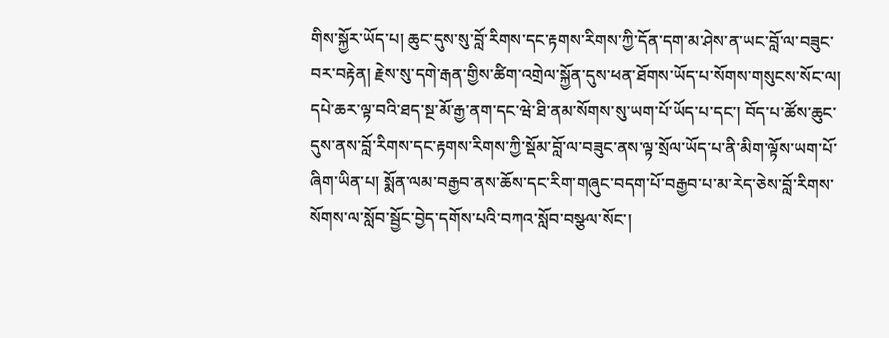གིས་སྐྱོར་ཡོད་པ། ཆུང་དུས་སུ་བློ་རིགས་དང་རྟགས་རིགས་ཀྱི་དོན་དག་མ་ཤེས་ན་ཡང་བློ་ལ་བཟུང་བར་བརྟེན། རྗེས་སུ་དགེ་རྒན་གྱིས་ཚིག་འགྲེལ་སྐྱོན་དུས་ཕན་ཐོགས་ཡོད་པ་སོགས་གསུངས་སོང་ལ། དཔེ་ཆར་ལྟ་བའི་ཐད་སྔ་མོ་རྒྱ་ནག་དང་ཝེ་ཐི་ནམ་སོགས་སུ་ཡག་པོ་ཡོད་པ་དང་། བོད་པ་ཚོས་ཆུང་དུས་ནས་བློ་རིགས་དང་རྟགས་རིགས་ཀྱི་སྡོམ་བློ་ལ་བཟུང་ནས་ལྟ་སྲོལ་ཡོད་པ་ནི་མིག་ལྟོས་ཡག་པོ་ཞིག་ཡིན་པ། སྨོན་ལམ་བརྒྱབ་ནས་ཆོས་དང་རིག་གཞུང་བདག་པོ་བརྒྱབ་པ་མ་རེད་ཅེས་བློ་རིགས་སོགས་ལ་སློབ་སྦྱོང་བྱེད་དགོས་པའི་བཀའ་སློབ་བསྩལ་སོང་།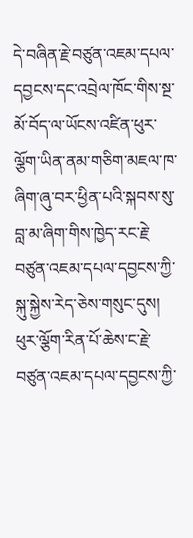དེ་བཞིན་རྗེ་བཙུན་འཇམ་དཔལ་དབྱངས་དང་འབྲེལ་ཁོང་གིས་སྔ་མོ་བོད་ལ་ཡོངས་འཛིན་ཕུར་ལྕོག་ཡིན་ནམ་གཅིག་མཇལ་ཁ་ཞིག་ཞུ་བར་ཕྱིན་པའི་སྐབས་སུ་བླ་མ་ཞིག་གིས་ཁྱེད་རང་རྗེ་བཙུན་འཇམ་དཔལ་དབྱངས་ཀྱི་སྐུ་སྐྱེས་རེད་ཅེས་གསུང་དུས། ཕུར་ལྕོག་རིན་པོ་ཆེས་ང་རྗེ་བཙུན་འཇམ་དཔལ་དབྱངས་ཀྱི་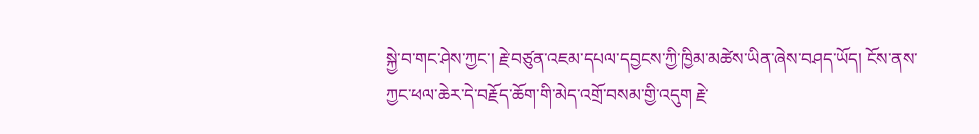སྐྱེ་བ་གང་ཤེས་ཀྱང་། རྗེ་བཙུན་འཇམ་དཔལ་དབྱངས་ཀྱི་ཁྱིམ་མཚེས་ཡིན་ཞེས་བཤད་ཡོད། ངོས་ནས་ཀྱང་ཕལ་ཆེར་དེ་བརྗོད་ཆོག་གི་མེད་འགྲོ་བསམ་གྱི་འདུག རྗེ་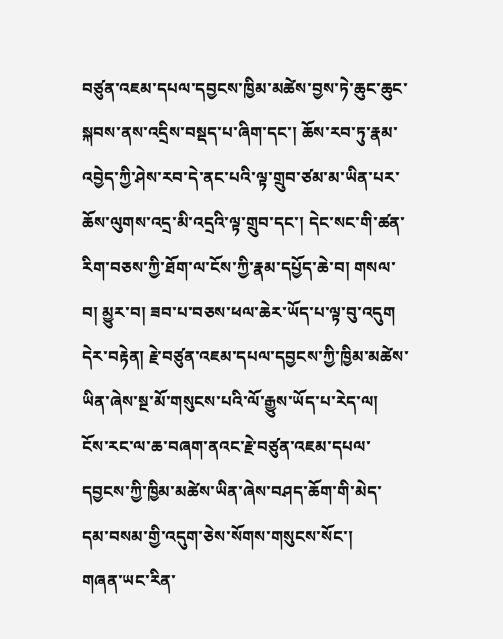བཙུན་འཇམ་དཔལ་དབྱངས་ཁྱིམ་མཚེས་བྱས་ཏེ་ཆུང་ཆུང་སྐབས་ནས་འདྲིས་བསྡད་པ་ཞིག་དང་། ཆོས་རབ་ཏུ་རྣམ་འབྱེད་ཀྱི་ཤེས་རབ་དེ་ནང་པའི་ལྟ་གྲུབ་ཙམ་མ་ཡིན་པར་ཆོས་ལུགས་འདྲ་མི་འདྲའི་ལྟ་གྲུབ་དང་། དེང་སང་གི་ཚན་རིག་བཅས་ཀྱི་ཐོག་ལ་ངོས་ཀྱི་རྣམ་དཔྱོད་ཆེ་བ། གསལ་བ། མྱུར་བ། ཟབ་པ་བཅས་ཕལ་ཆེར་ཡོད་པ་ལྟ་བུ་འདུག དེར་བརྟེན། རྗེ་བཙུན་འཇམ་དཔལ་དབྱངས་ཀྱི་ཁྱིམ་མཚེས་ཡིན་ཞེས་སྔ་མོ་གསུངས་པའི་ལོ་རྒྱུས་ཡོད་པ་རེད་ལ། ངོས་རང་ལ་ཆ་བཞག་ནའང་རྗེ་བཙུན་འཇམ་དཔལ་དབྱངས་ཀྱི་ཁྱིམ་མཚེས་ཡིན་ཞེས་བཤད་ཆོག་གི་མེད་དམ་བསམ་གྱི་འདུག་ཅེས་སོགས་གསུངས་སོང་།
གཞན་ཡང་རིན་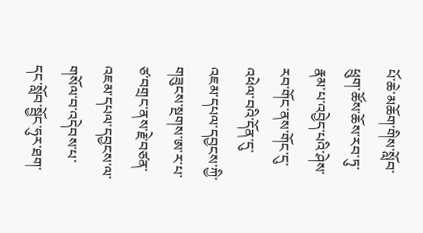པོ་ཆེ་མཆོག་གིས་སློབ་ཕྲུག་ཚོས་ཆོས་རབ་ཏུ་རྣམ་པ་འབྱེད་པའི་ཤེས་རབ་གོང་ནས་གོང་དུ་འཕེལ་བའི་དོན་དུ་འཇམ་དཔལ་དབྱངས་ཀྱི་གཟུངས་སྔགས་ཨ་ར་པ་ཙ་བགྲང་ནས་རྗེ་བཙན་འཇམ་དཔལ་དབྱངས་ལ་གསོལ་བ་འདེབས་པ་དང་སློབ་སྦྱོང་ཧུར་ཐག་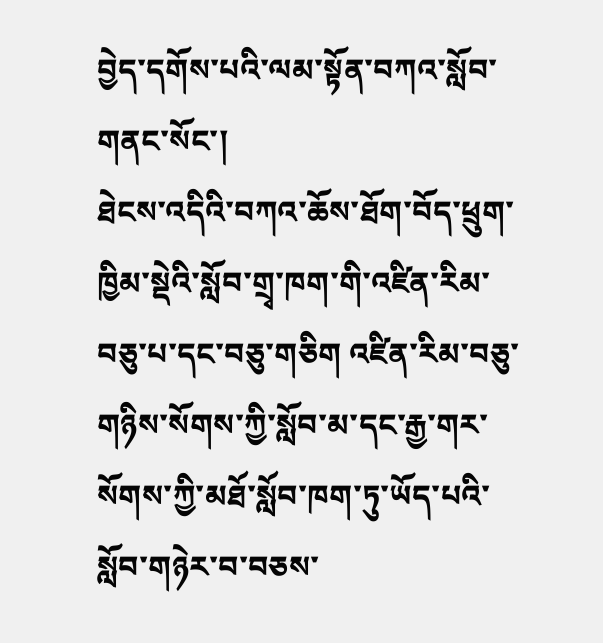བྱེད་དགོས་པའི་ལམ་སྟོན་བཀའ་སློབ་གནང་སོང་།
ཐེངས་འདིའི་བཀའ་ཆོས་ཐོག་བོད་ཕྲུག་ཁྱིམ་སྡེའི་སློབ་གྲྭ་ཁག་གི་འཛིན་རིམ་བཅུ་པ་དང་བཅུ་གཅིག འཛིན་རིམ་བཅུ་གཉིས་སོགས་ཀྱི་སློབ་མ་དང་རྒྱ་གར་སོགས་ཀྱི་མཐོ་སློབ་ཁག་ཏུ་ཡོད་པའི་སློབ་གཉེར་བ་བཅས་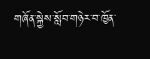གཞོན་སྐྱེས་སློབ་གཉེར་བ་ཁྱོན་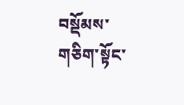བསྡོམས་གཅིག་སྟོང་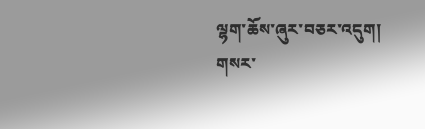ལྷག་ཆོས་ཞུར་བཅར་འདུག།
གསར་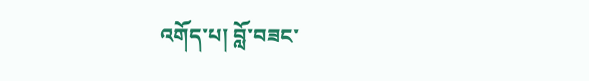འགོད་པ། བློ་བཟང་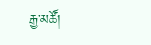རྒྱ་མཚོ།